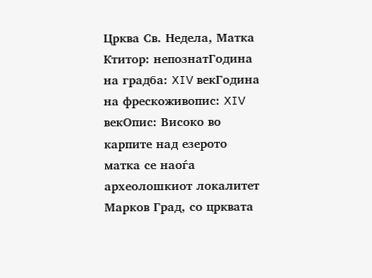Црква Св. Недела, Матка
Ктитор: непознатГодина на градба: XIV векГодина на фрескоживопис: XIV векОпис: Високо во карпите над езерото матка се наоѓа археолошкиот локалитет Марков Град, со црквата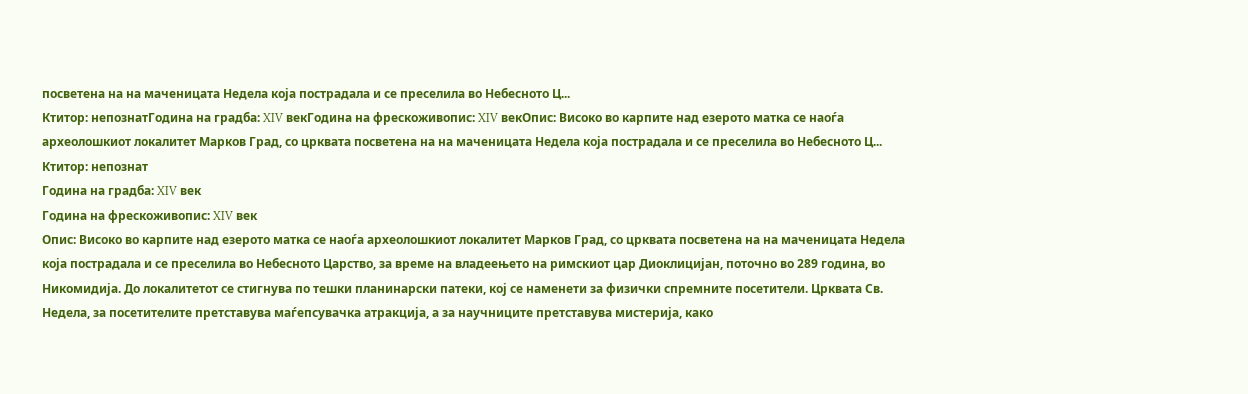посветена на на маченицата Недела која пострадала и се преселила во Небесното Ц...
Ктитор: непознатГодина на градба: XIV векГодина на фрескоживопис: XIV векОпис: Високо во карпите над езерото матка се наоѓа археолошкиот локалитет Марков Град, со црквата посветена на на маченицата Недела која пострадала и се преселила во Небесното Ц...
Ктитор: непознат
Година на градба: XIV век
Година на фрескоживопис: XIV век
Опис: Високо во карпите над езерото матка се наоѓа археолошкиот локалитет Марков Град, со црквата посветена на на маченицата Недела која пострадала и се преселила во Небесното Царство, за време на владеењето на римскиот цар Диоклицијан, поточно во 289 година, во Никомидија. До локалитетот се стигнува по тешки планинарски патеки, кој се наменети за физички спремните посетители. Црквата Св. Недела, за посетителите претставува маѓепсувачка атракција, а за научниците претставува мистерија, како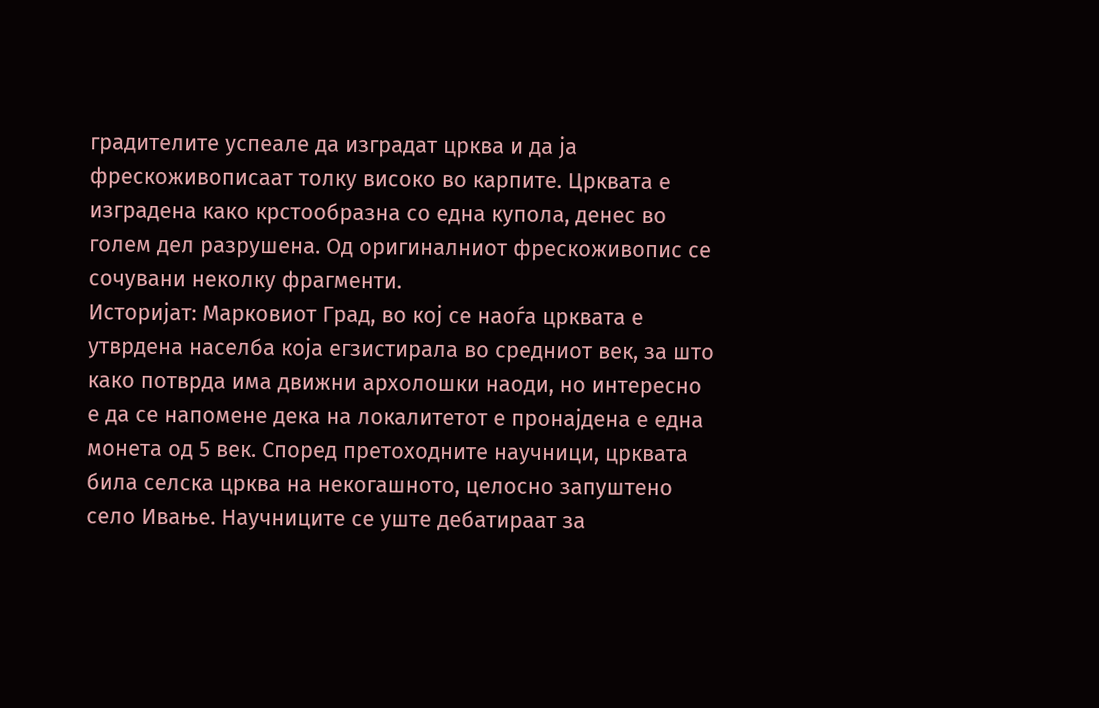градителите успеале да изградат црква и да ја фрескоживописаат толку високо во карпите. Црквата е изградена како крстообразна со една купола, денес во голем дел разрушена. Од оригиналниот фрескоживопис се сочувани неколку фрагменти.
Историјат: Марковиот Град, во кој се наоѓа црквата е утврдена населба која егзистирала во средниот век, за што како потврда има движни архолошки наоди, но интересно е да се напомене дека на локалитетот е пронајдена е една монета од 5 век. Според претоходните научници, црквата била селска црква на некогашното, целосно запуштено село Ивање. Научниците се уште дебатираат за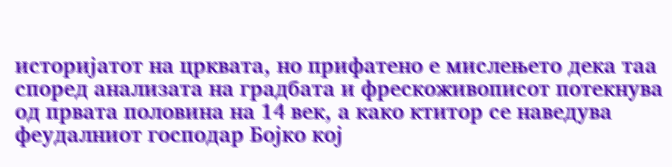историјатот на црквата, но прифатено е мислењето дека таа според анализата на градбата и фрескоживописот потекнува од првата половина на 14 век, а како ктитор се наведува феудалниот господар Бојко кој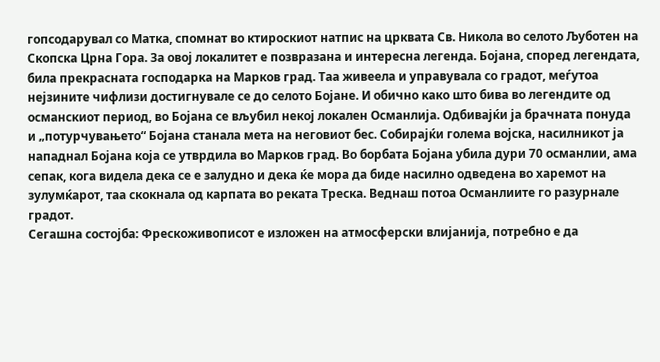гопсодарувал со Матка, спомнат во ктироскиот натпис на црквата Св. Никола во селото Љуботен на Скопска Црна Гора. За овој локалитет е позвразана и интересна легенда. Бојана, според легендата, била прекрасната господарка на Марков град. Таа живеела и управувала со градот, меѓутоа нејзините чифлизи достигнувале се до селото Бојане. И обично како што бива во легендите од османскиот период, во Бојана се вљубил некој локален Османлија. Одбивајќи ја брачната понуда и „потурчувањето“ Бојана станала мета на неговиот бес. Собирајќи голема војска, насилникот ја нападнал Бојана која се утврдила во Марков град. Во борбата Бојана убила дури 70 османлии, ама сепак, кога видела дека се е залудно и дека ќе мора да биде насилно одведена во харемот на зулумќарот, таа скокнала од карпата во реката Треска. Веднаш потоа Османлиите го разурнале градот.
Сегашна состојба: Фрескоживописот е изложен на атмосферски влијанија, потребно е да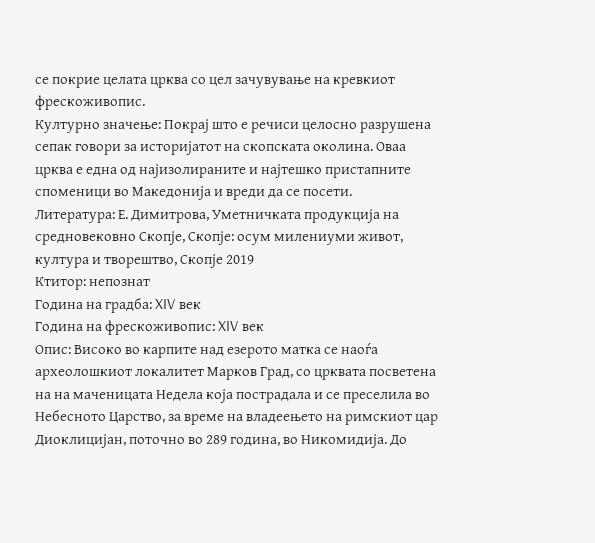се покрие целата црква со цел зачувување на кревкиот фрескоживопис.
Културно значење: Покрај што е речиси целосно разрушена сепак говори за историјатот на скопската околина. Оваа црква е една од најизолираните и најтешко пристапните споменици во Македонија и вреди да се посети.
Литература: Е. Димитрова, Уметничката продукција на средновековно Скопје, Скопје: осум милениуми живот, култура и творештво, Скопје 2019
Ктитор: непознат
Година на градба: XIV век
Година на фрескоживопис: XIV век
Опис: Високо во карпите над езерото матка се наоѓа археолошкиот локалитет Марков Град, со црквата посветена на на маченицата Недела која пострадала и се преселила во Небесното Царство, за време на владеењето на римскиот цар Диоклицијан, поточно во 289 година, во Никомидија. До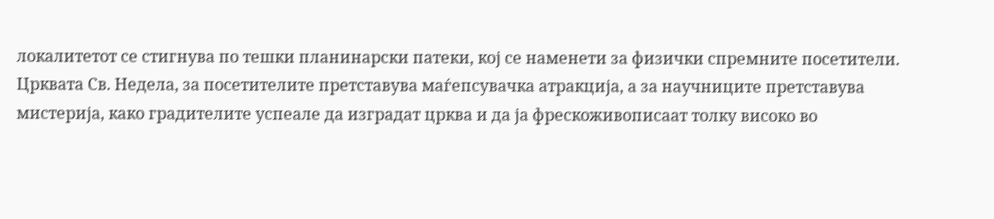локалитетот се стигнува по тешки планинарски патеки, кој се наменети за физички спремните посетители. Црквата Св. Недела, за посетителите претставува маѓепсувачка атракција, а за научниците претставува мистерија, како градителите успеале да изградат црква и да ја фрескоживописаат толку високо во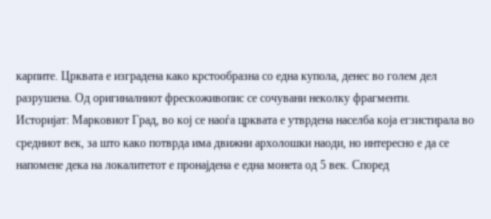карпите. Црквата е изградена како крстообразна со една купола, денес во голем дел разрушена. Од оригиналниот фрескоживопис се сочувани неколку фрагменти.
Историјат: Марковиот Град, во кој се наоѓа црквата е утврдена населба која егзистирала во средниот век, за што како потврда има движни архолошки наоди, но интересно е да се напомене дека на локалитетот е пронајдена е една монета од 5 век. Според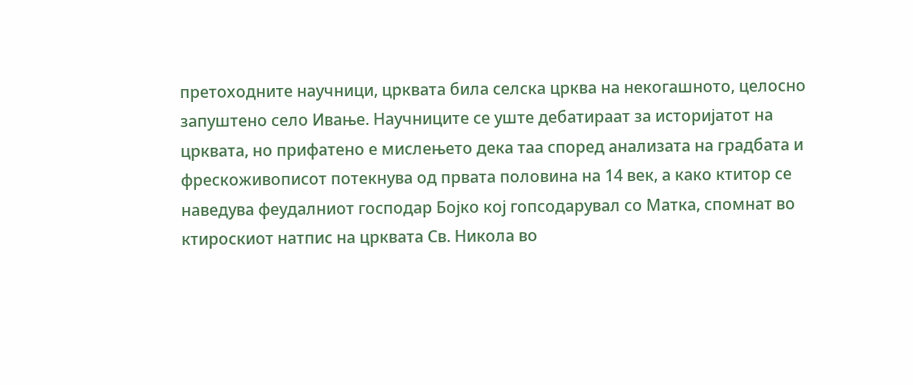претоходните научници, црквата била селска црква на некогашното, целосно запуштено село Ивање. Научниците се уште дебатираат за историјатот на црквата, но прифатено е мислењето дека таа според анализата на градбата и фрескоживописот потекнува од првата половина на 14 век, а како ктитор се наведува феудалниот господар Бојко кој гопсодарувал со Матка, спомнат во ктироскиот натпис на црквата Св. Никола во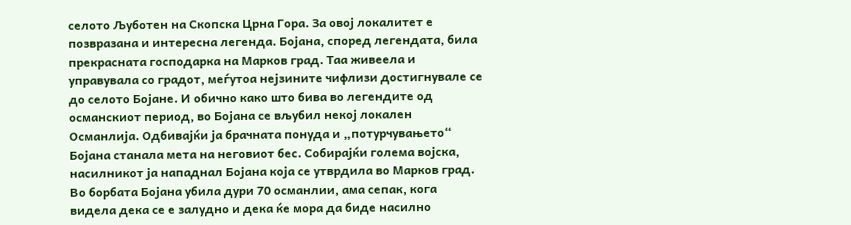селото Љуботен на Скопска Црна Гора. За овој локалитет е позвразана и интересна легенда. Бојана, според легендата, била прекрасната господарка на Марков град. Таа живеела и управувала со градот, меѓутоа нејзините чифлизи достигнувале се до селото Бојане. И обично како што бива во легендите од османскиот период, во Бојана се вљубил некој локален Османлија. Одбивајќи ја брачната понуда и „потурчувањето“ Бојана станала мета на неговиот бес. Собирајќи голема војска, насилникот ја нападнал Бојана која се утврдила во Марков град. Во борбата Бојана убила дури 70 османлии, ама сепак, кога видела дека се е залудно и дека ќе мора да биде насилно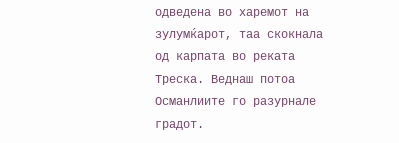одведена во харемот на зулумќарот, таа скокнала од карпата во реката Треска. Веднаш потоа Османлиите го разурнале градот.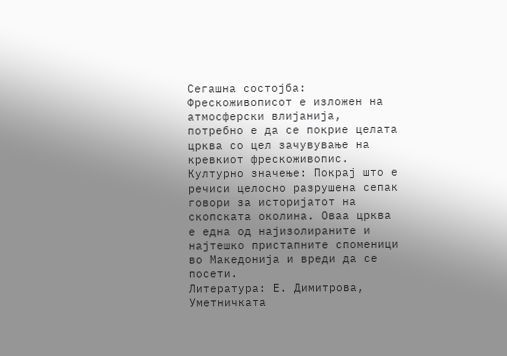Сегашна состојба: Фрескоживописот е изложен на атмосферски влијанија, потребно е да се покрие целата црква со цел зачувување на кревкиот фрескоживопис.
Културно значење: Покрај што е речиси целосно разрушена сепак говори за историјатот на скопската околина. Оваа црква е една од најизолираните и најтешко пристапните споменици во Македонија и вреди да се посети.
Литература: Е. Димитрова, Уметничката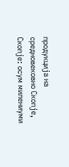продукција на средновековно Скопје, Скопје: осум милениуми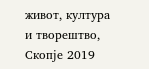живот, култура и творештво, Скопје 2019